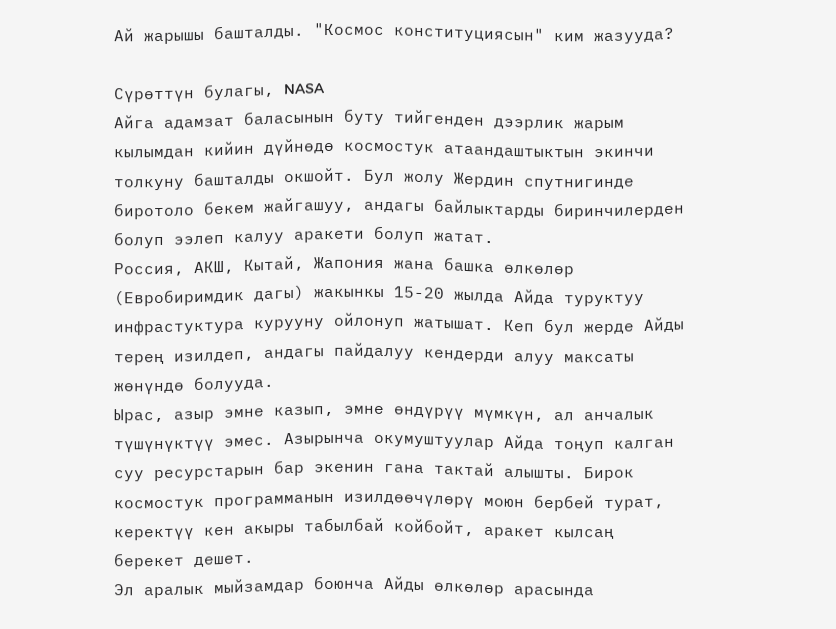Ай жарышы башталды. "Космос конституциясын" ким жазууда?

Сүрөттүн булагы, NASA
Айга адамзат баласынын буту тийгенден дээрлик жарым кылымдан кийин дүйнөдө космостук атаандаштыктын экинчи толкуну башталды окшойт. Бул жолу Жердин спутнигинде биротоло бекем жайгашуу, андагы байлыктарды биринчилерден болуп ээлеп калуу аракети болуп жатат.
Россия, АКШ, Кытай, Жапония жана башка өлкөлөр (Евробиримдик дагы) жакынкы 15-20 жылда Айда туруктуу инфрастуктура курууну ойлонуп жатышат. Кеп бул жерде Айды терең изилдеп, андагы пайдалуу кендерди алуу максаты жөнүндө болууда.
Ырас, азыр эмне казып, эмне өндүрүү мүмкүн, ал анчалык түшүнүктүү эмес. Азырынча окумуштуулар Айда тоңуп калган суу ресурстарын бар экенин гана тактай алышты. Бирок космостук программанын изилдөөчүлөрү моюн бербей турат, керектүү кен акыры табылбай койбойт, аракет кылсаң берекет дешет.
Эл аралык мыйзамдар боюнча Айды өлкөлөр арасында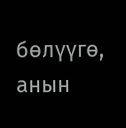бөлүүгө, анын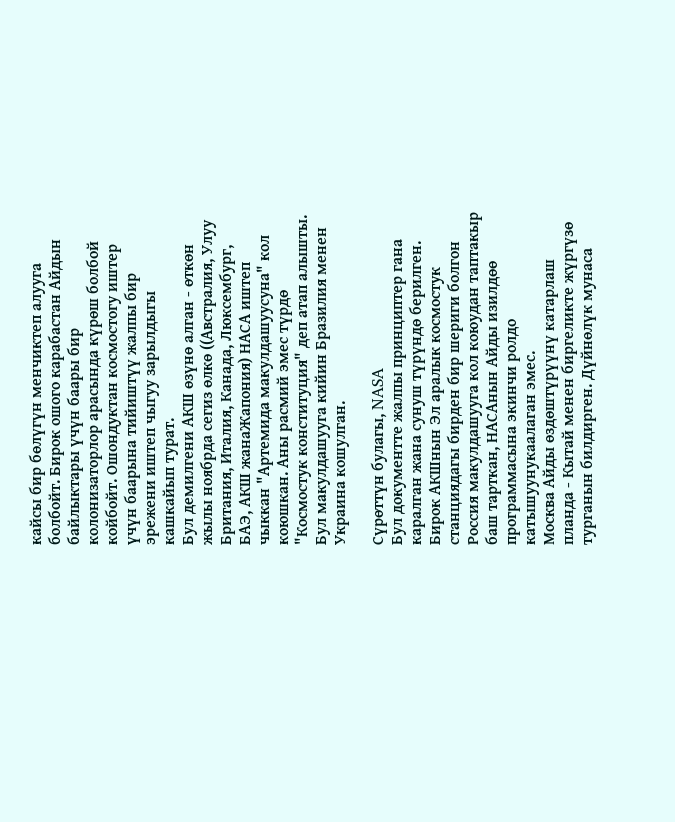кайсы бир бөлүгүн менчиктеп алууга болбойт. Бирок ошого карабастан Айдын байлыктары үчүн баары бир колонизаторлор арасында күрөш болбой койбойт. Ошондуктан космостогу иштер үчүн баарына тийиштүү жалпы бир эрежени иштеп чыгуу зарылдыгы кашкайып турат.
Бул демилгени АКШ өзүнө алган - өткөн жылы ноябрда сегиз өлкө ((Австралия, Улуу Британия, Италия, Канада, Люксембург, БАЭ, АКШ жанаЖапония) НАСА иштеп чыккан "Артемида макулдашуусуна" кол коюшкан. Аны расмий эмес түрдө "Космостук конституция" деп атап алышты. Бул макулдашууга кийин Бразилия менен Украина кошулган.

Сүрөттүн булагы, NASA
Бул документте жалпы принциптер гана каралган жана сунуш түрүндө берилген. Бирок АКШнын Эл аралык космостук станциядагы бирден бир шериги болгон Россия макулдашууга кол коюудан таптакыр баш тарткан, НАСАнын Айды изилдөө программасына экинчи ролдо катышуунукаалаган эмес.
Москва Айды өздөштүрүүнү катарлаш планда - Кытай менен биргеликте жүргүзө турганын билдирген. Дүйнөлүк мунаса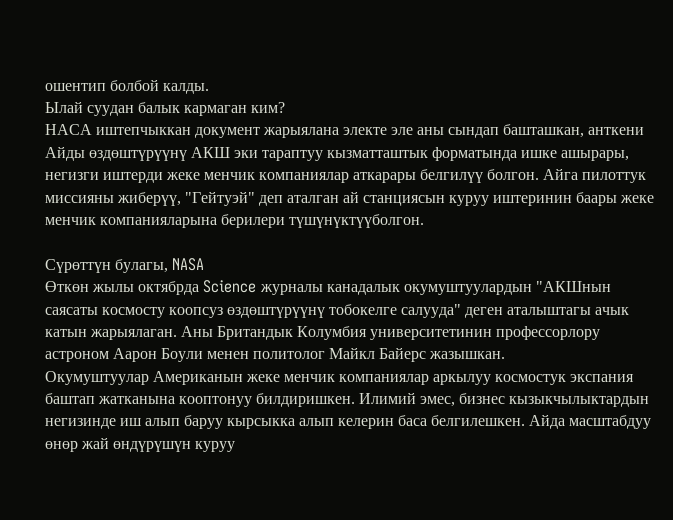ошентип болбой калды.
Ылай суудан балык кармаган ким?
НАСА иштепчыккан документ жарыялана электе эле аны сындап башташкан, анткени Айды өздөштүрүүнү АКШ эки тараптуу кызматташтык форматында ишке ашырары, негизги иштерди жеке менчик компаниялар аткарары белгилүү болгон. Айга пилоттук миссияны жиберүү, "Гейтуэй" деп аталган ай станциясын куруу иштеринин баары жеке менчик компанияларына берилери түшүнүктүүболгон.

Сүрөттүн булагы, NASA
Өткөн жылы октябрда Science журналы канадалык окумуштуулардын "АКШнын саясаты космосту коопсуз өздөштүрүүнү тобокелге салууда" деген аталыштагы ачык катын жарыялаган. Аны Британдык Колумбия университетинин профессорлору астроном Аарон Боули менен политолог Майкл Байерс жазышкан.
Окумуштуулар Американын жеке менчик компаниялар аркылуу космостук экспания баштап жатканына кооптонуу билдиришкен. Илимий эмес, бизнес кызыкчылыктардын негизинде иш алып баруу кырсыкка алып келерин баса белгилешкен. Айда масштабдуу өнөр жай өндүрүшүн куруу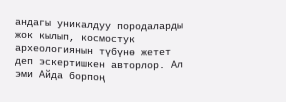андагы уникалдуу породаларды жок кылып, космостук археологиянын түбүнө жетет деп эскертишкен авторлор. Ал эми Айда борпоң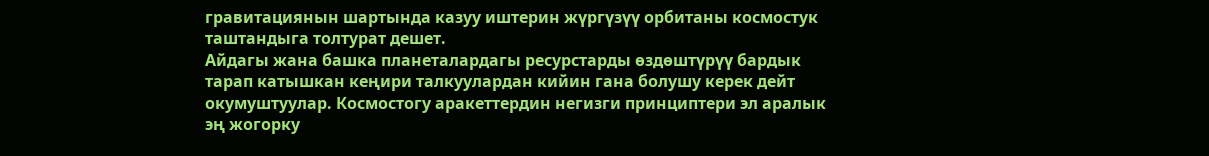гравитациянын шартында казуу иштерин жүргүзүү орбитаны космостук таштандыга толтурат дешет.
Айдагы жана башка планеталардагы ресурстарды өздөштүрүү бардык тарап катышкан кеңири талкуулардан кийин гана болушу керек дейт окумуштуулар. Космостогу аракеттердин негизги принциптери эл аралык эң жогорку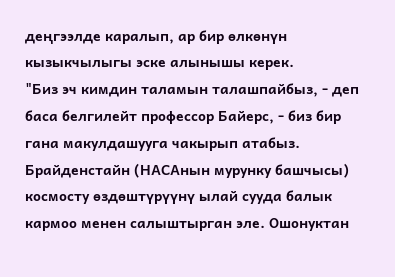деңгээлде каралып, ар бир өлкөнүн кызыкчылыгы эске алынышы керек.
"Биз эч кимдин таламын талашпайбыз, - деп баса белгилейт профессор Байерс, - биз бир гана макулдашууга чакырып атабыз. Брайденстайн (НАСАнын мурунку башчысы) космосту өздөштүрүүнү ылай сууда балык кармоо менен салыштырган эле. Ошонуктан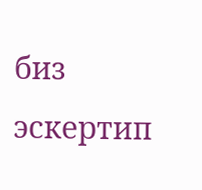биз эскертип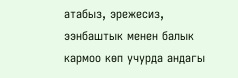атабыз, эрежесиз, ээнбаштык менен балык кармоо көп учурда андагы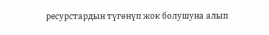ресурстардын түгөнүп жок болушуна алып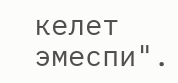келет эмеспи".